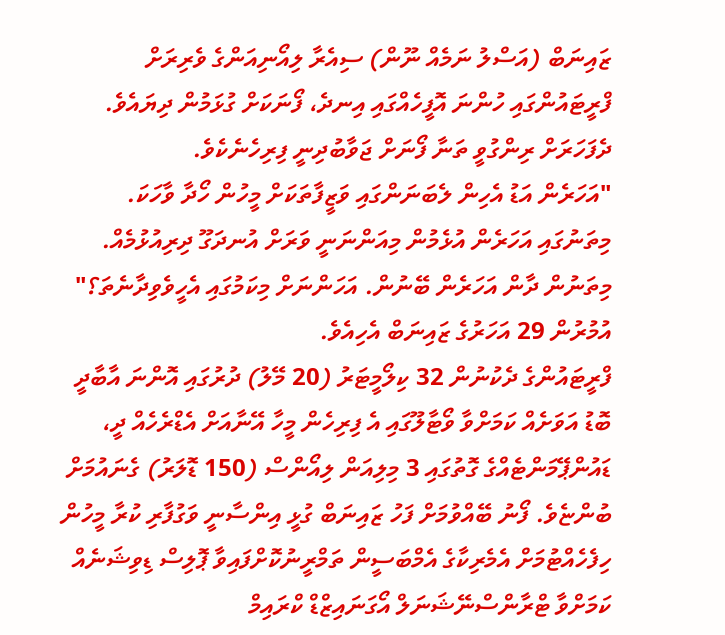ޒައިނަބް (އަސްލު ނަމެއް ނޫން) ސިއެރާ ލިއޯނިއަންގެ ވެރިރަށް ފްރީޓައުންގައި ހުންނަ އޮފީހެއްގައި އިނދެ، ފޯނަކަށް ގުޅަމުން ދިޔައެވެ. ދެފަހަރަށް ރިންގުވީ ތަނާ ފޯނަށް ޖަވާބުދިނީ ފިރިހެނެކެވެ.
"އަހަރެން އަޑު އެހިން ލެބަނަންގައި ވަޒީފާތަކަށް މީހުން ހޯދާ ވާހަކަ. މިތަނުގައި އަހަރެން އުޅެމުން މިއަންނަނީ ވަރަށް އުނދަގޫ ދިރިއުޅުމެއް. މިތަނުން ދާން އަހަރެން ބޭނުން. އަހަންނަށް މިކަމުގައި އެހީވެވިދާނެތަ؟" އުމުރުން 29 އަހަރުގެ ޒައިނަބް އެހިއެވެ.
ފްރީޓައުންގެ ދެކުނުން 32 ކިލޯމީޓަރު (20 މޭލު) ދުރުގައި އޮންނަ އާބާދީ ބޮޑު އަވަށެއް ކަމަށްވާ ވޯޓާލޫގައި އެ ފިރިހެން މީހާ އޭނާއަށް އެޑްރެހެއް ދީ، ޑައުންޕޭމަންޓެއްގެ ގޮތުގައި 3 މިލިއަން ލިއޯންސް (150 ޑޮލަރު) ގެނައުމަށް ބުންޏެވެ. ފޯނު ބޭއްވުމަށް ފަހު ޒައިނަބް ގުޅީ އިންސާނީ ވަގުފާރި ކުރާ މީހުން ހިފެހެއްޓުމަށް އެމެރިކާގެ އެމްބަސީން ތަމްރީނުކޮށްފައިވާ ޕޮލިސް ޑިވިޝަނެއް ކަމަށްވާ ޓްރާންސްނޭޝަނަލް އޯގަނައިޒްޑް ކްރައިމް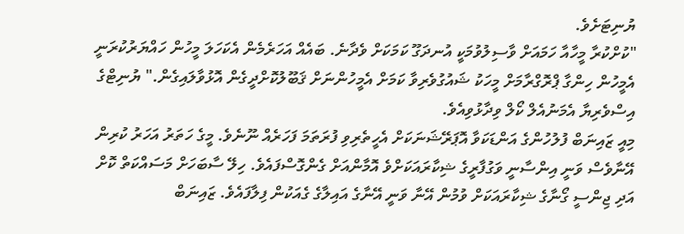ޔުނިޓަށެވެ.
"ކުށްކުރާ މީހާއާ ހަމައަށް ވާސިލުވުމަކީ އުނދަގޫ ކަމަކަށް ވެދާނެ. ބައެއް އަހަރެމެން އެކަހަލަ މީހުން ހައްޔަރުކުރަނީ އެމީހުން ހިންގާ ޕްރޮގްރާމަށް މީހަކު ޝައުގުވެރިވާ ކަމަށް އެމީހުންނަށް ޤަބޫލުކޮށްދީގެން އޮޅުވާލައިގެން." ޔުނިޓްގެ އިސްވެރިޔާ އެމަނުއެލް ކޯލް ވިދާޅުވިއެވެ.
މިއީ ޒައިނަބް ފުލުހުންގެ އަންޑަކަވާ އޮޕަރޭޝަނަކަށް އެހީތެރިވި ފުރަތަމަ ފަހަރެއް ނޫނެވެ. މީގެ ހަތަރު އަހަރު ކުރިން އޭނާވެސް ވަނީ އިންސާނީ ވަގުފާރީގެ ޝިކާރައަކަށްވެ އޮމާންއަށް ގެންގޮސްފައެވެ. ހިލޭ ސާބަހަށް މަސައްކަތް ކޮށް އަދި ޖިންސީ ގޯނާގެ ޝިކާރައަކަށް ވުމުން އޭނާ ވަނީ އޭނާގެ އައިލާގެ ގެއަކުން ފިލާފައެވެ. ޒައިނަބް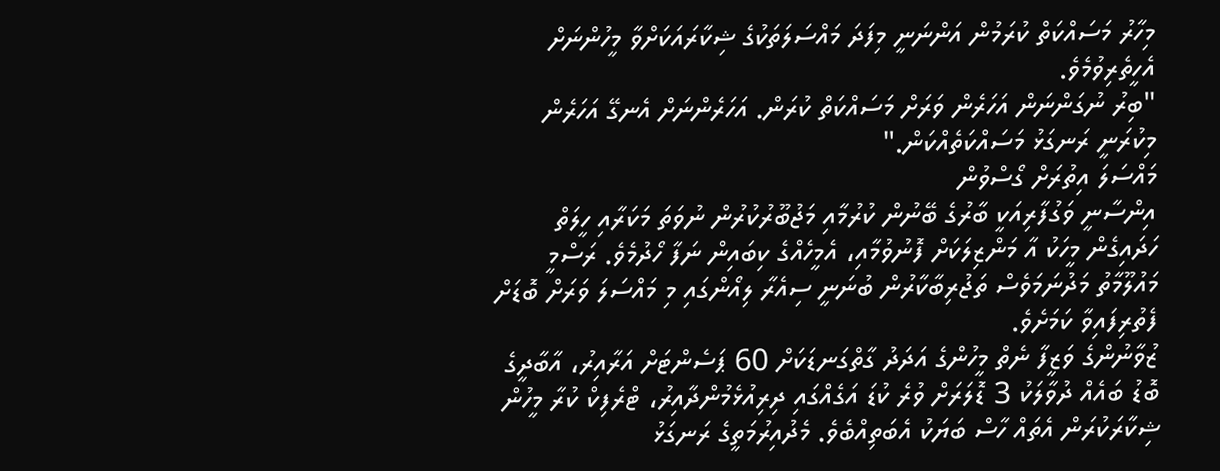މިހާރު މަސައްކަތް ކުރަމުން އަންނަނީ މިފަދަ މައްސަލަތަކުގެ ޝިކާރައަކަށްވާ މީހުންނަށް އެހީތެރިވުމެވެ.
"ބިރު ނުގަންނަން އަހަރެން ވަރަށް މަސައްކަތް ކުރަން. އަހަރެންނަށް އެނގޭ އަހަރެން މިކުރަނީ ރަނގަޅު މަސައްކަތެއްކަން."
މައްސަލަ އިތުރަށް ގޯސްވުން
އިންސާނީ ވަގުފާރިއަކީ ބާރުގެ ބޭނުން ކުރުމާއި މަޖުބޫރުކުރުން ނުވަތަ މަކަރާއި ހީލަތް ހަދައިގެން މީހަކު އާ މަންޒިލަކަށް ފޮނުވުމާއި، އެމީހެއްގެ ކިބައިން ނަފާ ހޯދުމެވެ. ރަސްމީ މައުލޫމާތު މަދުނަމަވެސް ތަޖުރިބާކާރުން ބުނަނީ ސިއެރާ ލިއޯންގައި މި މައްސަލަ ވަރަށް ބޮޑަށް ފެތުރިފައިވާ ކަމަށެވެ.
ޒުވާނުންގެ ވަޒީފާ ނެތް މީހުންގެ އަދަދު ގާތްގަނޑަކަށް 60 ޕަސެންޓަށް އަރާއިރު، އާބާދީގެ ބޮޑު ބައެއް ދުވާލަކު 3 ޑޮލަރަށް ވުރެ ކުޑަ އަގެއްގައި ދިރިއުޅެމުންދާއިރު، ޓްރެފިކް ކުރާ މީހުން ޝިކާރަކުރަން އެތައް ހާސް ބަޔަކު އެބަތިއްބެވެ. މެދުއިރުމަތީގެ ރަނގަޅު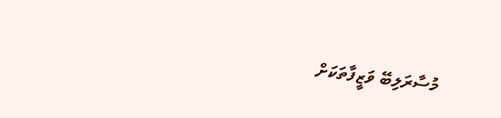މުސާރަލިބޭ ވަޒީފާތަކަށް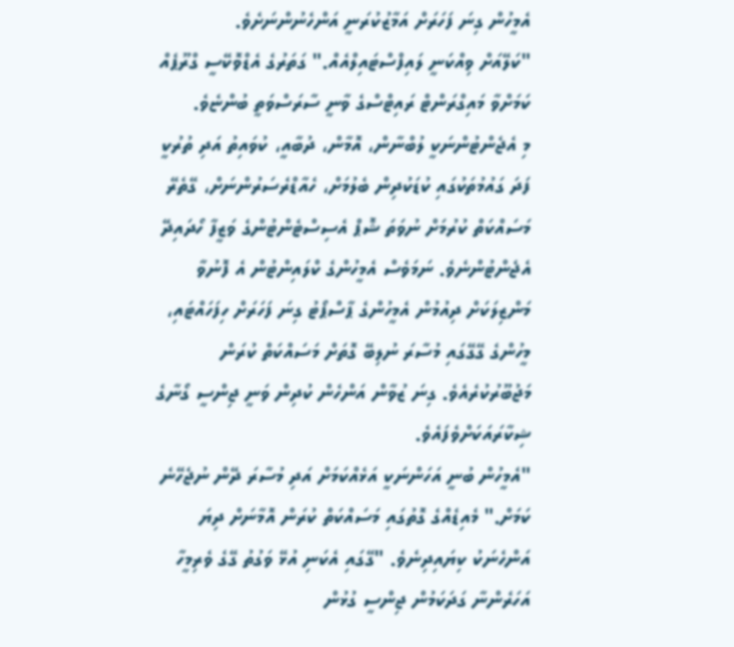އެމީހުން ގިނަ ފަހަރަށް އަމާޒުކުރަނީ އަންހެނުންނަށެވެ.
"ކަލޭއަށް ވިއްކަނީ ލައިފްސްޓައިލްއެއް." ގަތަރުގެ އެޑްވޮކޭސީ ގްރޫޕެއް ކަމަށްވާ މައިގްރަންޓް ރައިޓްސްގެ ވާނީ ސާރަސްވަތީ ބުންޏެވެ.
މި އެޖެންޓުންނަކީ ލުބްނާން، އޮމާން، ދުބާއީ، ކުވައިތު އަދި ތުރުކީ ފަދަ ގައުމުތަކުގައި ކުޑަކުދިން ބެލުމަށް، ހެއާޑްރެސަރުންނަށް، ގޭތެރޭ މަސައްކަތް ކުރުމަށް ނުވަތަ ޝޮޕް އެސިސްޓެންޓުންގެ ވަޒީފާ ހޯދައިދޭ އެޖެންޓުންނެވެ. ނަމަވެސް އެމީހުންގެ ކްލައިންޓުން އެ ފޮނުވާ މަންޒިލަކަށް ދިއުމުން އެމީހުންގެ ޕާސްޕޯޓު ގިނަ ފަހަރަށް ހިފަހައްޓައި، މީހުންގެ ގޭގޭގައި މުސާރަ ނުލިބޭ ގޮތަށް މަސައްކަތް ކުރަން މަޖުބޫރުކުރެއެވެ. ގިނަ ޒުވާން އަންހެން ކުދިން ވަނީ ޖިންސީ ގޯނާގެ ޝިކާރައަކަށްވެފައެވެ.
"އެމީހުން ބުނީ އަހަންނަކީ އަޅެއްކަމަށް އަދި މުސާރަ ދޭން ނުޖެހޭނެ ކަމަށް." މެއިޑެއްގެ ގޮތުގައި މަސައްކަތް ކުރަން އޮމާނަށް ދިޔަ އަންހެނަކު ކިޔައިދިނެވެ. "ގޭގައި އެކަނި އުޅޭ ވަގުތު ގޭގެ ވެރިމީހާ އަހަރެންނާ ގަދަކަމުން ޖިންސީ ގުޅުން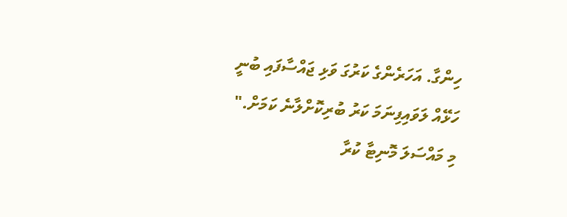ހިންގާ. އަހަރެންގެ ކަރުގަ ވަޅި ޖައްސާފައި ބުނީ ހަޅޭއް ލަވައިފިނަމަ ކަރު ބުރިކޮށްލާނެ ކަމަށް."
މި މައްސަލަ މޮނިޓާ ކުރާ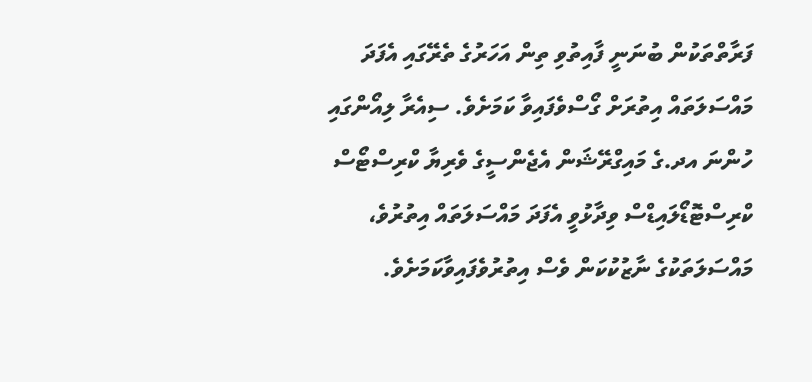ފަރާތްތަކުން ބުނަނީ ފާއިތުވި ތިން އަހަރުގެ ތެރޭގައި އެފަދަ މައްސަލަތައް އިތުރަށް ގޯސްވެފައިވާ ކަމަށެވެ. ސިއެރާ ލިއޯންގައި ހުންނަ އދ.ގެ މައިގްރޭޝަން އެޖެންސީގެ ވެރިޔާ ކްރިސްޓޯސް ކްރިސްޓޮޑޯލައިޑްސް ވިދާޅުވީ އެފަދަ މައްސަލަތައް އިތުރުވެ، މައްސަލަތަކުގެ ނާޒުކުކަން ވެސް އިތުރުވެފައިވާކަމަށެވެ.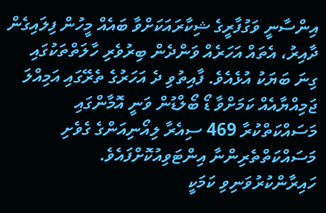އިންސާނީ ވަގުފާރީގެ ޝިކާރައަކަށްވާ ބައެއް މީހުން ފިލައިގެން ދާއިރު، އެތައް އަހަރެއް ވަންދެން ބިރުވެރި ހާލަތްތަކުގައި ގިނަ ބަޔަކު އުޅެއެވެ. ފާއިތުވި ދެ އަހަރުގެ ތެރޭގައި އަމިއްލަ ޖަމިއްޔާއެއް ކަމަށްވާ ޑޯ ބޯލްޑުން ވަނީ އޮމާންގައި މަސައްކަތްކުރާ 469 ސިއެރާ ލިއޯނިއަންގެ ގެވެށި މަސައްކަތްތެރިންނާ އިންޓަވިއުކޮށްފައެވެ. ހައިރާންކުރުވަނިވި ކަމަކީ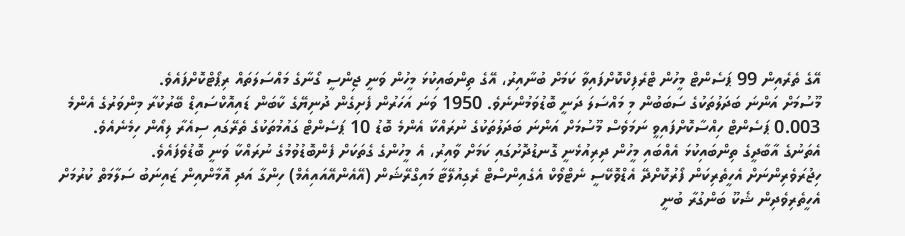އޭގެ ތެރެއިން 99 ޕަސެންޓް މީހުން ޓްރެފިކްކޮށްފައިވާ ކަމަށް ބުނާއިރު، އޭގެ ތިންބައިކުޅަ މީހުން ވަނީ ޖިންސީ ގޯނާގެ މައްސަލަތައް ރިޕޯޓްކޮށްފައެވެ.
މޫސުމަށް އަންނަ ބަދަލުތަކުގެ ސަބަބުން މި މައްސަލަ ދަނީ ބޮޑުވަމުންނެވެ. 1950 ވަނަ އަހަރުން ފެށިގެން ދުނިޔޭގެ ކާބަން ޑައިއޮކްސައިޑް ބޭރުކުރާ މިންވަރުގެ އެންމެ 0.003 ޕަސެންޓް ހިއްސާކޮށްފައިވީ ނަމަވެސް މޫސުމަށް އަންނަ ބަދަލުތަކުގެ ނުރައްކާ އެންމެ ބޮޑު 10 ޕަސެންޓް ގައުމުތަކުގެ ތެރޭގައި ސިއެރާ ލިއޯން ހިމެނެއެވެ.
އެތަނުގެ އާބާދީގެ ތިންބައިކުޅަ އެއްބައި މީހުން ދިރިއުޅެނީ ގޮނޑުދޮށުގައި ކަމަށް ވާއިރު، އެ މީހުންގެ ގެތަކަށް ފެންބޮޑުވުމުގެ ނުރައްކާ ވަނީ ބޮޑުވެފައެވެ.
ހިޖުރަވެރިންނަށް އެހީތެރިކަން ފޯރުކޮށްދޭ އެޑްވޮކޭސީ ނެޓްވޯކް އެގެއިންސްޓް ރެގިއުލޭޓާ މައިގްރޭޝަން (އޭއެންއޭއައިއެމް) ހިންގާ އަދި އޮމާންއިން ޒައިނަބު ސަލާމަތް ކުރުމަށް އެހީތެރިވެދިން ޝެކޫ ބަންގުރާ ބުނީ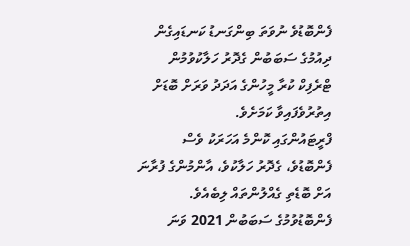ފެންބޮޑުވެ ނުވަތަ ބިންގަނޑު ކަނޑައިގެން ދިއުމުގެ ސަބަބުން ގެދޮރު ހަލާކުވުމުން ޓްރެފިކް ކުރާ މީހުންގެ އަދަދު ވަރަށް ބޮޑަށް އިތުރުވެފައިވާ ކަމަށެވެ.
ފްރީޓައުންގައި ކޮންމެ އަހަރަކު ވެސް ފެންބޮޑުވެ، ގެދޮރު ހަލާކުވެ، އާންމުންގެ ފުރާނަ އަށް ބޮޑެތި ގެއްލުންތައް ލިބެއެވެ. ފެންބޮޑުވުމުގެ ސަބަބުން 2021 ވަނަ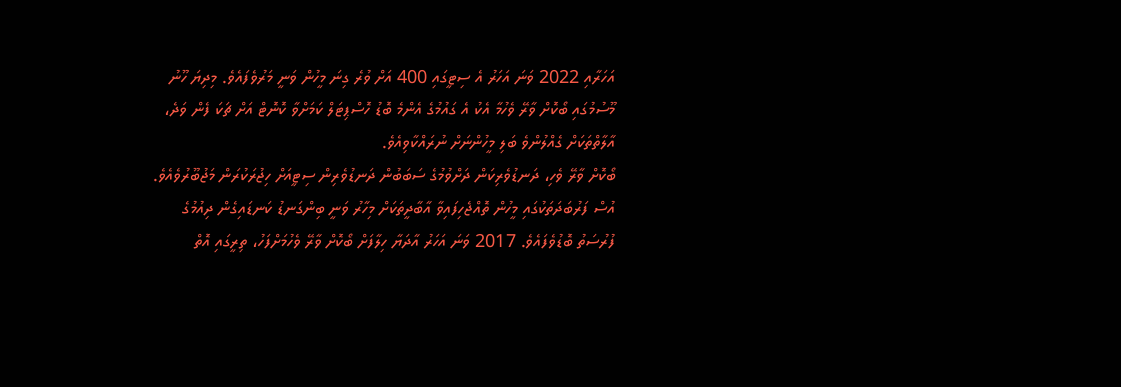އަހަރާއި 2022 ވަނަ އަހަރު އެ ސިޓީގައި 400 އަށް ވުރެ ގިނަ މީހުން ވަނީ މަރުވެފައެވެ. މިދިޔަ ހޫނު މޫސުމުގައި ބޯކޮށް ވާރޭ ވެހުމާ އެކު އެ ގައުމުގެ އެންމެ ބޮޑު ހޮސްޕިޓަލް ކަމަށްވާ ކޮނޮޓް އަށް ޗަކަ ފެން ވަދެ، އާލާތްތަކަށް ގެއްލުންވެ ބަލި މީހުންނަށް ނުރައްކާވިއެވެ.
ބޯކޮށް ވާރޭ ވެހި، ދަނޑުވެރިކަން ދަށްވުމުގެ ސަބަބުން ދަނޑުވެރިން ސިޓީއަށް ހިޖުރަކުރަން މަޖުބޫރުވެއެވެ. އުސް ފަރުބަދަތަކުގައި މީހުން ތޮއްޖެހިފައިވާ އާބާދީތަކަށް މިހާރު ވަނީ ބިންގަނޑު ކަނޑައިގެން ދިއުމުގެ ފުރުސަތު ބޮޑުވެފައެވެ. 2017 ވަނަ އަހަރު އާދަޔާ ހިލާފަށް ބޯކޮށް ވާރޭ ވެހުމަށްފަހު، ތިރީގައި އޮތް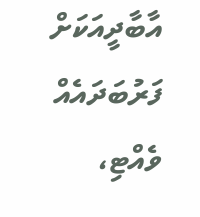އާބާދީއަކަށް ފަރުބަދައެއް ވެއްޓި،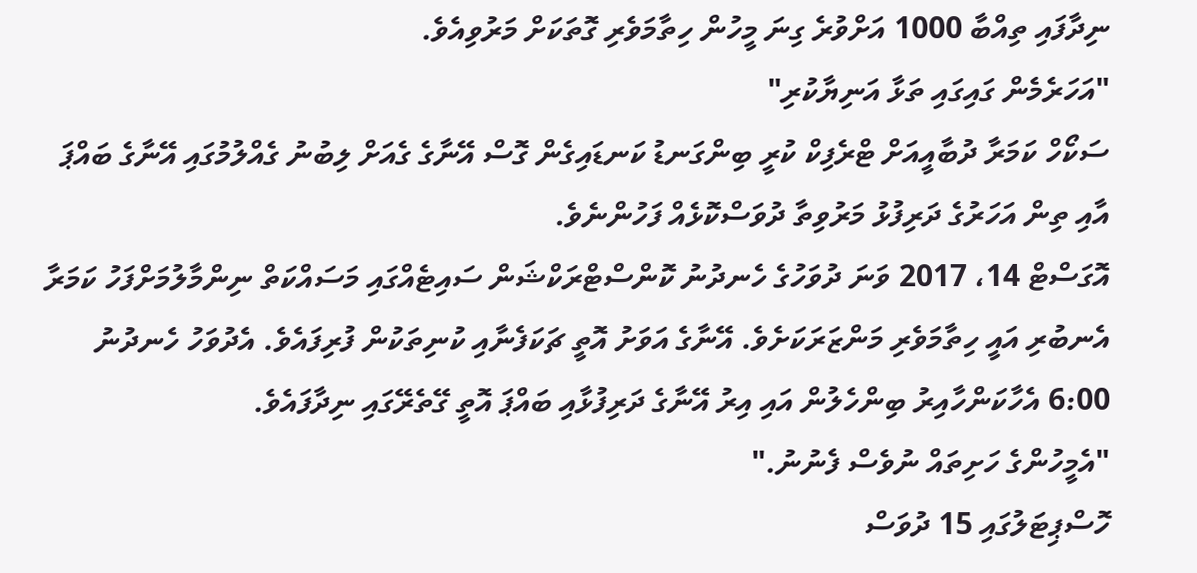ނިދާފައި ތިއްބާ 1000 އަށްވުރެ ގިނަ މީހުން ހިތާމަވެރި ގޮތަކަށް މަރުވިއެވެ.
"އަހަރެމެން ގައިގައި ތަޅާ އަނިޔާކުރި"
ސަކޯހް ކަމަރާ ދުބާއީއަށް ޓްރެފިކް ކުރީ ބިންގަނޑު ކަނޑައިގެން ގޮސް އޭނާގެ ގެއަށް ލިބުނު ގެއްލުމުގައި އޭނާގެ ބައްޕަ އާއި ތިން އަހަރުގެ ދަރިފުޅު މަރުވިތާ ދުވަސްކޮޅެއް ފަހުންނެވެ.
އޮގަސްޓް 14، 2017 ވަނަ ދުވަހުގެ ހެނދުނު ކޮންސްޓްރަކްޝަން ސައިޓެއްގައި މަސައްކަތް ނިންމާލުމަށްފަހު ކަމަރާ އެނބުރި އައީ ހިތާމަވެރި މަންޒަރަކަށެވެ. އޭނާގެ އަވަށު އޮތީ ޗަކަފެނާއި ކުނިތަކުން ފުރިފައެވެ. އެދުވަހު ހެނދުނު 6:00 އެހާކަންހާއިރު ބިންހެލުން އައި އިރު އޭނާގެ ދަރިފުޅާއި ބައްޕަ އޮތީ ގޭތެރޭގައި ނިދާފައެވެ.
"އެމީހުންގެ ހަށިތައް ނުވެސް ފެނުނު."
ހޮސްޕިޓަލުގައި 15 ދުވަސް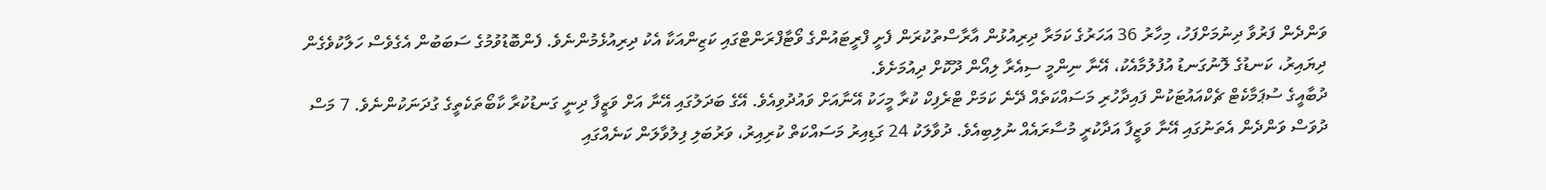ވަންދެން ފަރުވާ ދިނުމަށްފަހު، މިހާރު 36 އަހަރުގެ ކަމަރާ ދިރިއުޅުން އާރާސްތުކުރަން ފެށީ ފްރީޓައުންގެ ވޯޓާފްރަންޓްގައި ކަޒިންއަކާ އެކު ދިރިއުޅެމުންނެވެ. ފެންބޮޑުވުމުގެ ސަބަބުން އެގެވެސް ހަލާކުވެގެން ދިޔައިރު، ކަނޑުގެ ލޮނުގަނޑު އުފުލުމާއެކު، އޭނާ ނިންމީ ސިއެރާ ލިއޯން ދޫކޮށް ދިއުމަށެވެ.
ދުބާއީގެ ސުޕަމާކެޓް ޗެކްއައުޓަކުން ފައިދާހުރި މަސައްކަތެއް ދޭނެ ކަމަށް ޓްރެފިކް ކުރާ މީހަކު އޭނާއަށް ވައުދުވިއެވެ. އޭގެ ބަދަލުގައި އޭނާ އަށް ވަޒީފާ ދިނީ ގަނޑުކުރާ ކާބޯތަކެތީގެ ގުދަނަކުންނެވެ. 7 މަސް ދުވަސް ވަންދެން އެތަނުގައި އޭނާ ވަޒީފާ އަދާކުރީ މުސާރައެއް ނުލިބިއެވެ. ދުވާލަކު 24 ގަޑިއިރު މަސައްކަތް ކުރިއިރު، ވަރުބަލި ފިލުވާލަން ކަނެއްގައި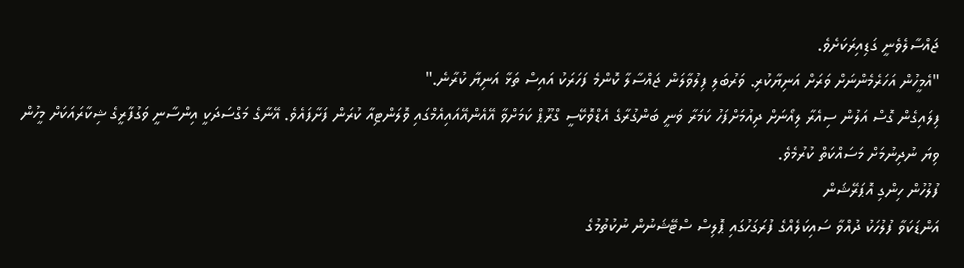ޖައްސާލެވެނީ ގަޑިއިރަކަށެވެ.
"އެމީހުން އަހަރެމެންނަށް ވަރަށް އަނިޔާކުރި. ވަރުބަލި ފިލުވާލަން ޖައްސާލާ ކޮންމެ ފަހަރަކު އައިސް ތަޅާ އަނިޔާ ކުރާނެ."
ފިލައިގެން ގޮސް އަލުން ސިއެރާ ލިއޯނަށް ދިއުމަށްފަހު ކަމަރާ ވަނީ ބަންގުރާގެ އެޑްވޮކޭސީ ގްރޫޕް ކަމަށްވާ އޭއެންއޭއައިއެމްގައި ވޮލަންޓިއާ ކުރަން ފަށާފައެވެ. އޭނާގެ މަގްސަދަކީ އިންސާނީ ވަގުފާރީގެ ޝިކާރައަކަށް މީހުން ވިޔަ ނުދިނުމަށް މަސައްކަތް ކުރުމެވެ.
ފުލުހުން ހިންގި އޮޕަރޭޝަން
އަންޑަކަވާ ފުލުހަކު ދުއްވާ ސައިކަލެއްގެ ފުރަގަހުގައި ޕޮލިސް ސްޓޭޝަނުން ނުކުތުމުގެ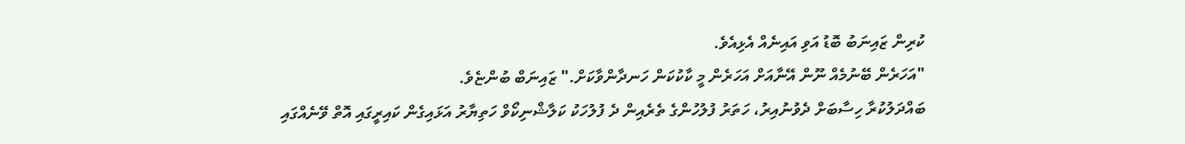ކުރިން ޒައިނަބު ބޮޑު އަވި އައިނެއް އެޅިއެވެ.
"އަހަރެން ބޭނުމެއް ނޫން އޭނާއަށް އަހަރެން މީ ކާކުކަން ހަނދާންވާކަށް." ޒައިނަބް ބުންޏެވެ.
ބައްދަލުކުރާ ހިސާބަށް ދެވުނުއިރު، ހަތަރު ފުލުހުންގެ ތެރެއިން ދެ ފުލުހަކު ކަލާޝްނިކޯވް ހަތިޔާރު އަޅައިގެން ކައިރީގައި އޮތް ވޭނެއްގައި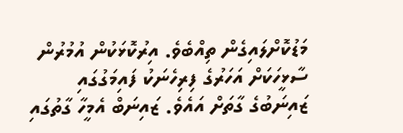މަޑުކޮށްލައިގެން ތިއްބެވެ. އިރުކޮޅަކުން އުމުރުން ސާޅީހަކަށް އަހަރުގެ ފިރިހެނަކު ފައިމަގުގައި ޒައިނަބުގެ ގާތަށް އައެވެ. ޒައިނަބް އެމީހާ ގާތުގައި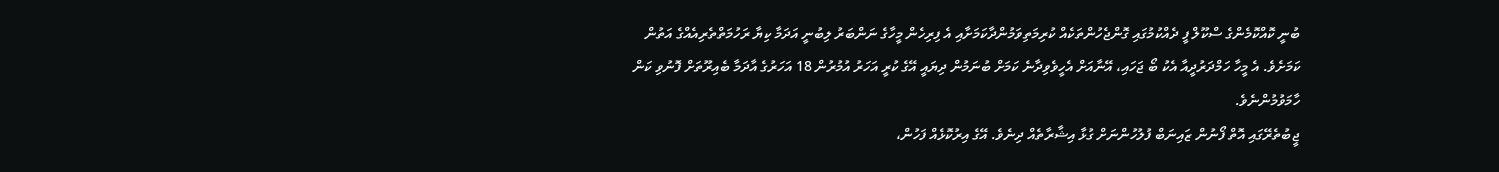ބުނީ ކޮއްކޮމެންގެ ސްކޫލް ފީ ދެއްކުމުގައި ގޮންޖެހުންތަކެއް ކުރިމަތިވަމުންދާކަމަށާއި އެ ފިރިހެން މީހާގެ ނަންބަރު ލިބުނީ އަދަމާ ކިޔާ ރަހުމަތްތެރިއެއްގެ އަތުން ކަމަށެވެ. އެ މީހާ ހަމްދަރުދީއާ އެކު ބޯ ޖަހައި، އޭނާއަށް އެހީވެވިދާނެ ކަމަށް ބުނަމުން ދިޔައީ އޭގެ ކުރީ އަހަރު އުމުރުން 18 އަހަރުގެ އާދަމާ ބެއިރޫތަށް ފޮނުވި ކަން ހާމަވުމުންނެވެ.
ޖީބުތެރޭގައި އޮތް ފޯނުން ޒައިނަބް ފުލުހުންނަށް ގުޅާ އިޝާރާތެއް ދިނެވެ. އޭގެ އިރުކޮޅެއް ފަހުން،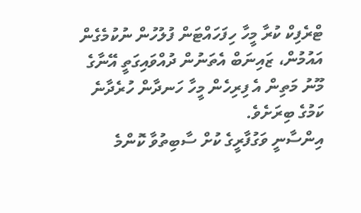ޓްރެފިކް ކުރާ މީހާ ހިފަހައްޓަން ފުލުހުން ނުކުމެގެން އައުމުން، ޒައިނަބް އެތަނުން ދުއްވައިގަތީ އޭނާގެ މޫނު މަތިން އެ ފިރިހެން މީހާ ހަނދާން ހުރެދާނެ ކަމުގެ ބިރަށެވެ.
އިންސާނީ ވަގުފާރީގެ ކުށް ސާބިތުވާ ކޮންމެ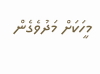މީހަކަށް މަދުވެގެން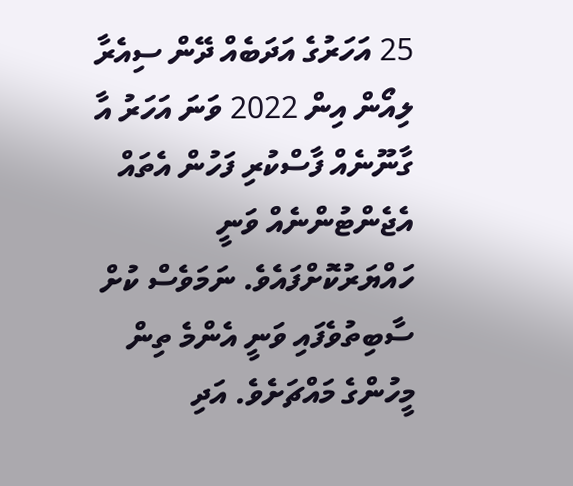25 އަހަރުގެ އަދަބެއް ދޭން ސިއެރާ ލިއޯން އިން 2022 ވަނަ އަހަރު އާ ގާނޫނެއް ފާސްކުރި ފަހުން އެތައް އެޖެންޓުންނެއް ވަނީ ހައްޔަރުކޮށްފައެވެ. ނަމަވެސް ކުށް ސާބިތުވެފައި ވަނީ އެންމެ ތިން މީހުންގެ މައްޗަށެވެ. އަދި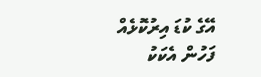އޭގެ ކުޑަ އިރުކޮޅެއް ފަހުން އެކަކު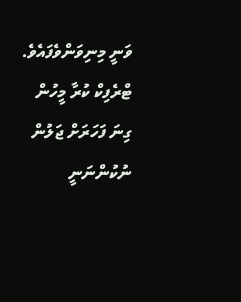ވަނީ މިނިވަންވެފައެވެ. ޓްރެފިކް ކުރާ މީހުން ގިނަ ފަހަރަށް ޖަލުން ނުކުންނަނީ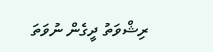ރިޝްވަތު ދީގެން ނުވަތަ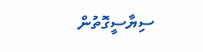ސިޔާސީގޮތުން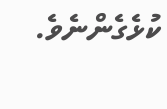ކުޅެގެންނެވެ.